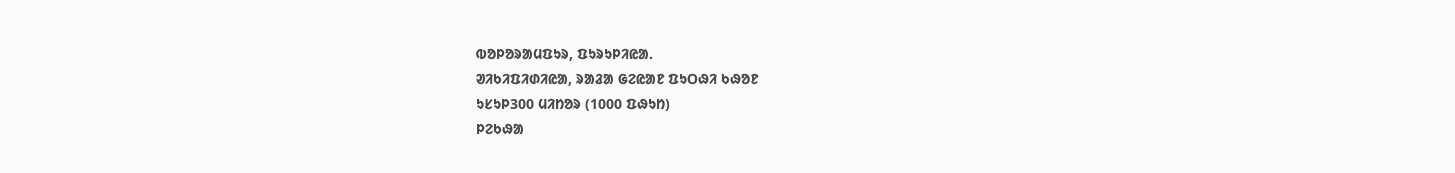ᱵᱚᱞᱚᱨᱟᱢᱯᱩᱨ, ᱯᱩᱨᱩᱞᱤᱭᱟᱹ
ᱣᱤᱠᱤᱯᱤᱰᱤᱭᱟ, ᱨᱟᱲᱟ ᱜᱮᱭᱟᱱ ᱯᱩᱛᱷᱤ ᱠᱷᱚᱱ
ᱩᱥᱩᱞ300 ᱢᱤᱴᱚᱨ (1000 ᱯᱷᱩᱴ)
ᱞᱮᱠᱷᱟ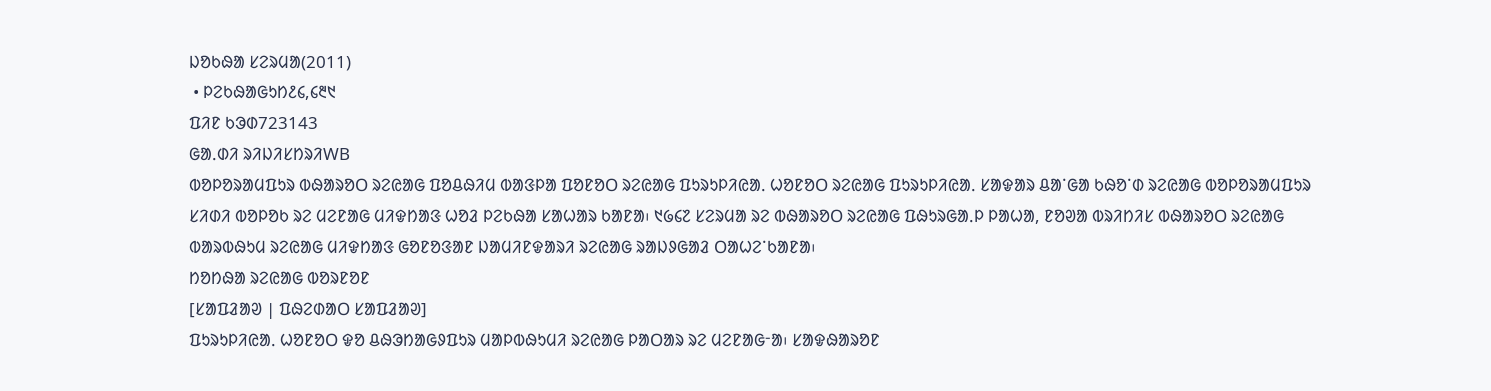ᱡᱚᱠᱷᱟ ᱥᱮᱨᱢᱟ(2011)
 • ᱞᱮᱠᱷᱟᱜᱩᱴ᱒᱔,᱔᱓᱑
ᱯᱤᱱ ᱠᱳᱰ723143
ᱜᱟᱹᱰᱤ ᱨᱤᱡᱤᱥᱴᱨᱤWB
ᱵᱚᱞᱚᱨᱟᱢᱯᱩᱨ ᱵᱷᱟᱨᱚᱛ ᱨᱮᱭᱟᱜ ᱯᱚᱪᱷᱤᱢ ᱵᱟᱝᱞᱟ ᱯᱚᱱᱚᱛ ᱨᱮᱭᱟᱜ ᱯᱩᱨᱩᱞᱤᱭᱟᱹ ᱦᱚᱱᱚᱛ ᱨᱮᱭᱟᱜ ᱯᱩᱨᱩᱞᱤᱭᱟᱹ ᱥᱟᱫᱟᱨ ᱪᱟᱸᱜᱟ ᱠᱷᱚᱸᱰ ᱨᱮᱭᱟᱜ ᱵᱚᱞᱚᱨᱟᱢᱯᱩᱨ ᱥᱤᱰᱤ ᱵᱚᱞᱚᱠ ᱨᱮ ᱢᱮᱱᱟᱜ ᱢᱤᱫᱴᱟᱝ ᱦᱚᱲ ᱞᱮᱠᱷᱟ ᱥᱟᱦᱟᱨ ᱠᱟᱱᱟ᱾ ᱑᱙᱔᱗ ᱥᱮᱨᱢᱟ ᱨᱮ ᱵᱷᱟᱨᱚᱛ ᱨᱮᱭᱟᱜ ᱯᱷᱩᱨᱜᱟᱹᱞ ᱞᱟᱦᱟ, ᱱᱚᱣᱟ ᱵᱨᱤᱴᱤᱥ ᱵᱷᱟᱨᱚᱛ ᱨᱮᱭᱟᱜ ᱵᱟᱨᱵᱷᱩᱢ ᱨᱮᱭᱟᱜ ᱢᱤᱫᱴᱟᱝ ᱜᱚᱱᱚᱝᱟᱱ ᱡᱟᱢᱤᱱᱫᱟᱨᱤ ᱨᱮᱭᱟᱜ ᱨᱟᱡᱽᱜᱟᱲ ᱛᱟᱦᱮᱸᱠᱟᱱᱟ᱾
ᱴᱚᱴᱷᱟ ᱨᱮᱭᱟᱜ ᱵᱚᱨᱱᱚᱱ
[ᱥᱟᱯᱲᱟᱣ | ᱯᱷᱮᱰᱟᱛ ᱥᱟᱯᱲᱟᱣ]
ᱯᱩᱨᱩᱞᱤᱭᱟᱹ ᱦᱚᱱᱚᱛ ᱫᱚ ᱪᱷᱳᱴᱟᱜᱽᱯᱩᱨ ᱢᱟᱞᱵᱷᱩᱢᱤ ᱨᱮᱭᱟᱜ ᱞᱟᱛᱟᱨ ᱨᱮ ᱢᱮᱱᱟᱜᱼᱟ᱾ ᱥᱟᱫᱷᱟᱨᱚᱱ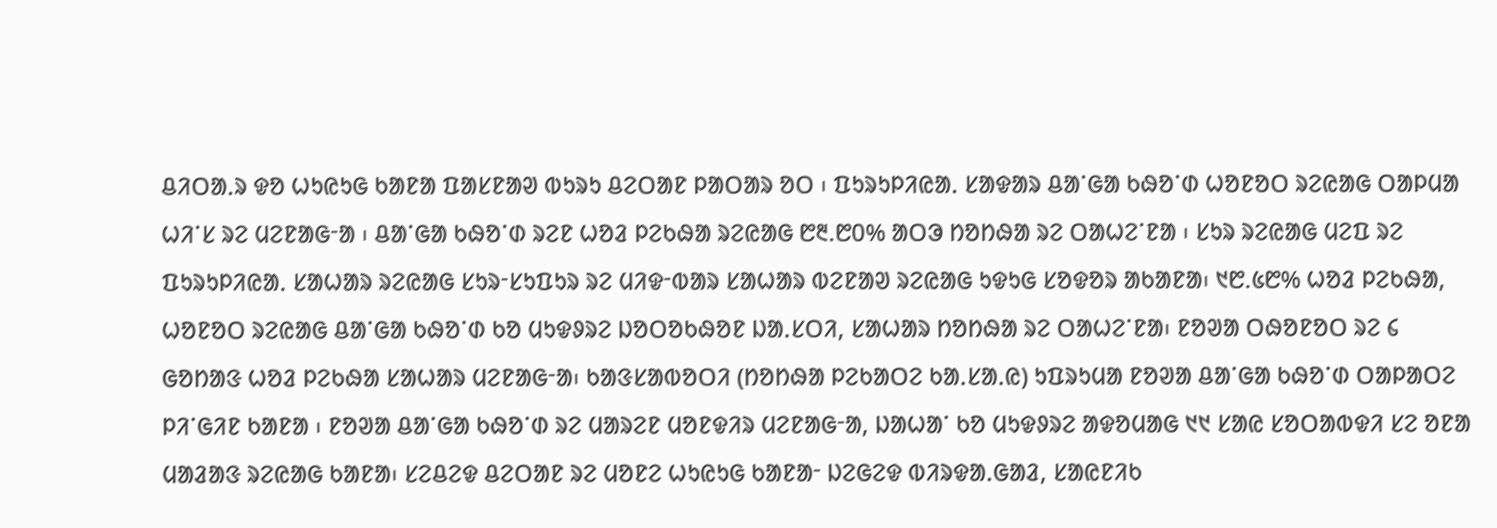ᱪᱤᱛᱟᱹᱨ ᱫᱚ ᱦᱩᱭᱩᱜ ᱠᱟᱱᱟ ᱯᱟᱥᱱᱟᱣ ᱵᱩᱨᱩ ᱪᱮᱛᱟᱱ ᱞᱟᱛᱟᱨ ᱚᱛ ᱾ ᱯᱩᱨᱩᱞᱤᱭᱟᱹ ᱥᱟᱫᱟᱨ ᱪᱟᱸᱜᱟ ᱠᱷᱚᱸᱰ ᱦᱚᱱᱚᱛ ᱨᱮᱭᱟᱜ ᱛᱟᱞᱢᱟ ᱦᱤᱸᱥ ᱨᱮ ᱢᱮᱱᱟᱜᱼᱟ ᱾ ᱪᱟᱸᱜᱟ ᱠᱷᱚᱸᱰ ᱨᱮᱱ ᱦᱚᱲ ᱞᱮᱠᱷᱟ ᱨᱮᱭᱟᱜ ᱘᱓.᱘᱐% ᱟᱛᱳ ᱴᱚᱴᱷᱟ ᱨᱮ ᱛᱟᱦᱮᱸᱱᱟ ᱾ ᱥᱩᱨ ᱨᱮᱭᱟᱜ ᱢᱮᱯ ᱨᱮ ᱯᱩᱨᱩᱞᱤᱭᱟᱹ ᱥᱟᱦᱟᱨ ᱨᱮᱭᱟᱜ ᱥᱩᱨᱼᱥᱩᱯᱩᱨ ᱨᱮ ᱢᱤᱫᱼᱵᱟᱨ ᱥᱟᱦᱟᱨ ᱵᱮᱱᱟᱣ ᱨᱮᱭᱟᱜ ᱩᱫᱩᱜ ᱥᱚᱫᱚᱨ ᱟᱠᱟᱱᱟ᱾ ᱑᱘.᱕᱘% ᱦᱚᱲ ᱞᱮᱠᱷᱟ, ᱦᱚᱱᱚᱛ ᱨᱮᱭᱟᱜ ᱪᱟᱸᱜᱟ ᱠᱷᱚᱸᱰ ᱠᱚ ᱢᱩᱫᱽᱨᱮ ᱡᱚᱛᱚᱠᱷᱚᱱ ᱡᱟᱹᱥᱛᱤ, ᱥᱟᱦᱟᱨ ᱴᱚᱴᱷᱟ ᱨᱮ ᱛᱟᱦᱮᱸᱱᱟ᱾ ᱱᱚᱣᱟ ᱛᱷᱚᱱᱚᱛ ᱨᱮ ᱔ ᱜᱚᱴᱟᱝ ᱦᱚᱲ ᱞᱮᱠᱷᱟ ᱥᱟᱦᱟᱨ ᱢᱮᱱᱟᱜᱼᱟ᱾ ᱠᱟᱝᱥᱟᱵᱚᱛᱤ (ᱴᱚᱴᱷᱟ ᱞᱮᱠᱟᱛᱮ ᱠᱟᱹᱥᱟᱹᱭ) ᱩᱯᱨᱩᱢᱟ ᱱᱚᱣᱟ ᱪᱟᱸᱜᱟ ᱠᱷᱚᱸᱰ ᱛᱟᱞᱟᱛᱮ ᱞᱤᱸᱜᱤᱱ ᱠᱟᱱᱟ ᱾ ᱱᱚᱣᱟ ᱪᱟᱸᱜᱟ ᱠᱷᱚᱸᱰ ᱨᱮ ᱢᱟᱨᱮᱱ ᱢᱚᱱᱫᱤᱨ ᱢᱮᱱᱟᱜᱼᱟ, ᱡᱟᱦᱟᱸ ᱠᱚ ᱢᱩᱫᱽᱨᱮ ᱟᱫᱚᱢᱟᱜ ᱑᱑ ᱥᱟᱭ ᱥᱚᱛᱟᱵᱫᱤ ᱥᱮ ᱚᱱᱟ ᱢᱟᱲᱟᱝ ᱨᱮᱭᱟᱜ ᱠᱟᱱᱟ᱾ ᱥᱮᱪᱮᱫ ᱪᱮᱛᱟᱱ ᱨᱮ ᱢᱚᱱᱮ ᱦᱩᱭᱩᱜ ᱠᱟᱱᱟᱼ ᱡᱮᱜᱮᱫ ᱵᱤᱨᱫᱟᱹᱜᱟᱲ, ᱥᱟᱭᱱᱤᱠ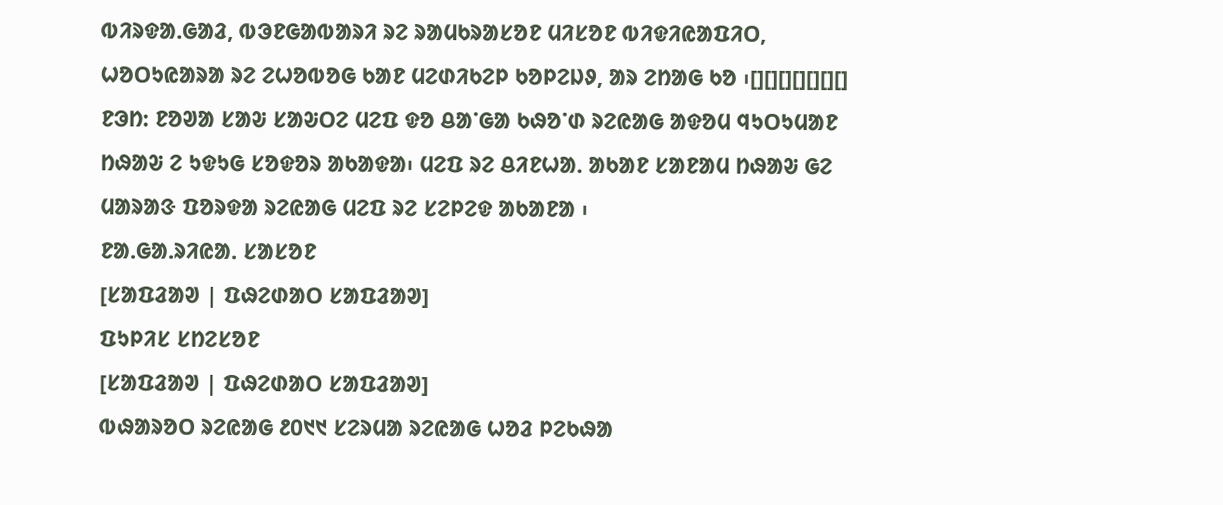ᱵᱤᱨᱫᱟᱹᱜᱟᱲ, ᱵᱳᱱᱜᱟᱵᱟᱨᱤ ᱨᱮ ᱨᱟᱢᱠᱨᱟᱥᱚᱱ ᱢᱤᱥᱚᱱ ᱵᱤᱫᱤᱭᱟᱯᱤᱛ, ᱦᱚᱛᱩᱭᱟᱨᱟ ᱨᱮ ᱮᱦᱚᱵᱚᱜ ᱠᱟᱱ ᱢᱮᱰᱤᱠᱮᱞ ᱠᱚᱞᱮᱡᱽ, ᱟᱨ ᱮᱴᱟᱜ ᱠᱚ ᱾[][][][][][][]
ᱱᱳᱴ: ᱱᱚᱣᱟ ᱥᱟᱶ ᱥᱟᱶᱛᱮ ᱢᱮᱯ ᱫᱚ ᱪᱟᱸᱜᱟ ᱠᱷᱚᱸᱰ ᱨᱮᱭᱟᱜ ᱟᱫᱚᱢ ᱧᱩᱛᱩᱢᱟᱱ ᱴᱷᱟᱶ ᱮ ᱩᱫᱩᱜ ᱥᱚᱫᱚᱨ ᱟᱠᱟᱫᱟ᱾ ᱢᱮᱯ ᱨᱮ ᱪᱤᱱᱦᱟᱹ ᱟᱠᱟᱱ ᱥᱟᱱᱟᱢ ᱴᱷᱟᱶ ᱜᱮ ᱢᱟᱨᱟᱝ ᱯᱚᱨᱫᱟ ᱨᱮᱭᱟᱜ ᱢᱮᱯ ᱨᱮ ᱥᱮᱞᱮᱫ ᱟᱠᱟᱱᱟ ᱾
ᱱᱟᱹᱜᱟᱹᱨᱤᱭᱟᱹ ᱥᱟᱥᱚᱱ
[ᱥᱟᱯᱲᱟᱣ | ᱯᱷᱮᱰᱟᱛ ᱥᱟᱯᱲᱟᱣ]
ᱯᱩᱞᱤᱥ ᱥᱴᱮᱥᱚᱱ
[ᱥᱟᱯᱲᱟᱣ | ᱯᱷᱮᱰᱟᱛ ᱥᱟᱯᱲᱟᱣ]
ᱵᱷᱟᱨᱚᱛ ᱨᱮᱭᱟᱜ ᱒᱐᱑᱑ ᱥᱮᱨᱢᱟ ᱨᱮᱭᱟᱜ ᱦᱚᱲ ᱞᱮᱠᱷᱟ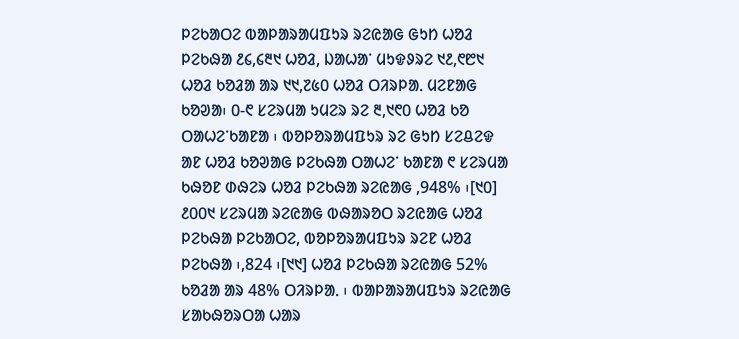ᱞᱮᱠᱟᱛᱮ ᱵᱟᱞᱟᱨᱟᱢᱯᱩᱨ ᱨᱮᱭᱟᱜ ᱜᱩᱴ ᱦᱚᱲ ᱞᱮᱠᱷᱟ ᱒᱔,᱔᱓᱑ ᱦᱚᱲ, ᱡᱟᱦᱟᱸ ᱢᱩᱫᱽᱨᱮ ᱑᱒,᱖᱘᱑ ᱦᱚᱲ ᱠᱚᱲᱟ ᱟᱨ ᱑᱑,᱗᱕᱐ ᱦᱚᱲ ᱛᱤᱨᱞᱟᱹ ᱢᱮᱱᱟᱜ ᱠᱚᱣᱟ᱾ ᱐-᱖ ᱥᱮᱨᱢᱟ ᱩᱢᱮᱨ ᱨᱮ ᱓,᱑᱖᱐ ᱦᱚᱲ ᱠᱚ ᱛᱟᱦᱮᱸᱠᱟᱱᱟ ᱾ ᱵᱚᱞᱚᱨᱟᱢᱯᱩᱨ ᱨᱮ ᱜᱩᱴ ᱥᱮᱪᱮᱫ ᱟᱱ ᱦᱚᱲ ᱠᱚᱣᱟᱜ ᱞᱮᱠᱷᱟ ᱛᱟᱦᱮᱸ ᱠᱟᱱᱟ ᱖ ᱥᱮᱨᱢᱟ ᱠᱷᱚᱱ ᱰᱷᱮᱨ ᱦᱚᱲ ᱞᱮᱠᱷᱟ ᱨᱮᱭᱟᱜ ,948% ᱾[᱑᱐]
᱒᱐᱐᱑ ᱥᱮᱨᱢᱟ ᱨᱮᱭᱟᱜ ᱵᱷᱟᱨᱚᱛ ᱨᱮᱭᱟᱜ ᱦᱚᱲ ᱞᱮᱠᱷᱟ ᱞᱮᱠᱟᱛᱮ, ᱵᱚᱞᱚᱨᱟᱢᱯᱩᱨ ᱨᱮᱱ ᱦᱚᱲ ᱞᱮᱠᱷᱟ ᱾,824 ᱾[᱑᱑] ᱦᱚᱲ ᱞᱮᱠᱷᱟ ᱨᱮᱭᱟᱜ 52% ᱠᱚᱲᱟ ᱟᱨ 48% ᱛᱤᱨᱞᱟᱹ ᱾ ᱵᱟᱞᱟᱨᱟᱢᱯᱩᱨ ᱨᱮᱭᱟᱜ ᱥᱟᱠᱷᱚᱨᱛᱟ ᱦᱟᱨ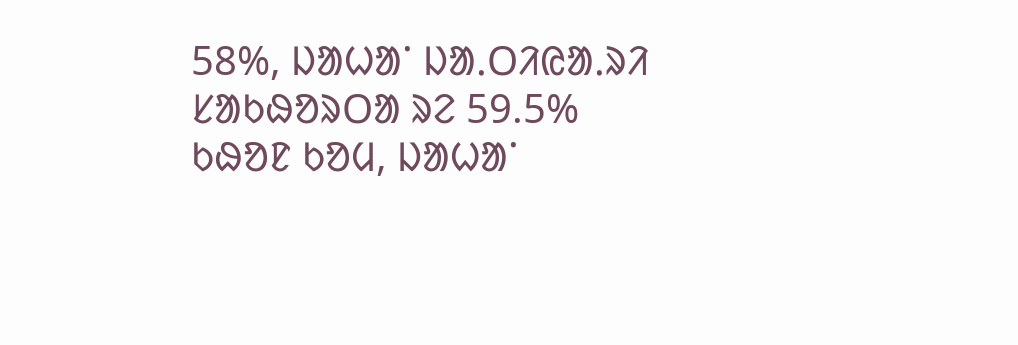58%, ᱡᱟᱦᱟᱸ ᱡᱟᱹᱛᱤᱭᱟᱹᱨᱤ ᱥᱟᱠᱷᱚᱨᱛᱟ ᱨᱮ 59.5% ᱠᱷᱚᱱ ᱠᱚᱢ, ᱡᱟᱦᱟᱸ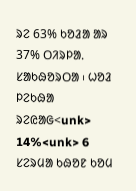ᱨᱮ 63% ᱠᱚᱲᱟ ᱟᱨ 37% ᱛᱤᱨᱞᱟᱹ ᱥᱟᱠᱷᱚᱨᱛᱟ ᱾ ᱦᱚᱲ ᱞᱮᱠᱷᱟ ᱨᱮᱭᱟᱜ<unk> 14%<unk> 6 ᱥᱮᱨᱢᱟ ᱠᱷᱚᱱ ᱠᱚᱢ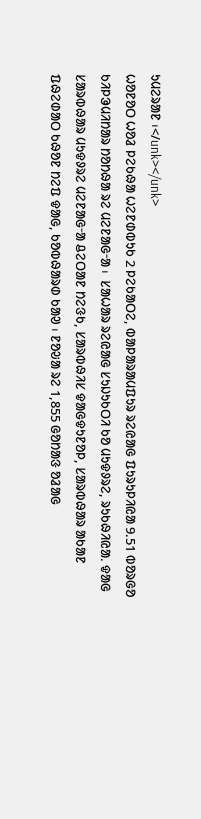ᱩᱢᱮᱨᱟᱱ ᱾</unk></unk>
ᱦᱚᱱᱚᱛ ᱦᱚᱲ ᱞᱮᱠᱷᱟ ᱦᱮᱱᱰᱵᱩᱠ 2 ᱞᱮᱠᱟᱛᱮ, ᱵᱟᱞᱟᱨᱟᱢᱯᱩᱨ ᱨᱮᱭᱟᱜ ᱯᱩᱨᱩᱞᱤᱭᱟ 9ᱹ51 ᱵᱚᱨᱜᱚ ᱠᱤᱞᱳᱢᱤᱴᱟᱨ ᱴᱚᱴᱷᱟ ᱨᱮ ᱢᱮᱱᱟᱜᱼᱟ ᱾  ᱥᱟᱦᱟᱨ ᱨᱮᱭᱟᱜ ᱥᱩᱡᱩᱠᱛᱤ ᱠᱚ ᱢᱩᱫᱽᱨᱮ, ᱨᱩᱠᱷᱤᱭᱟᱹ ᱫᱟᱜ ᱥᱟᱨᱵᱷᱟᱨ ᱢᱩᱫᱽᱨᱮ ᱢᱮᱱᱟᱜᱼᱟ ᱪᱮᱛᱟᱱ ᱴᱮᱝᱠ, ᱥᱟᱨᱵᱷᱤᱥ ᱫᱟᱜᱫᱩᱱᱚᱞ, ᱥᱟᱨᱵᱷᱟᱨ ᱟᱠᱟᱱ ᱯᱷᱮᱰᱟᱛ ᱠᱷᱚᱱ ᱴᱮᱯ ᱫᱟᱜ, ᱠᱚᱵᱷᱟᱨᱰ ᱠᱟᱣ ᱾ ᱱᱚᱶᱟ ᱨᱮ 1,855 ᱜᱚᱴᱟᱝ ᱚᱲᱟᱜ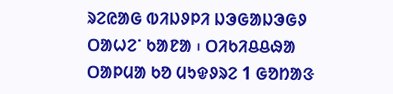ᱨᱮᱭᱟᱜ ᱵᱤᱡᱽᱞᱤ ᱡᱳᱜᱟᱡᱳᱜᱽ ᱛᱟᱦᱮᱸ ᱠᱟᱱᱟ ᱾ ᱛᱤᱠᱤᱪᱪᱷᱟ ᱛᱟᱞᱢᱟ ᱠᱚ ᱢᱩᱫᱽᱨᱮ 1 ᱜᱚᱴᱟᱝ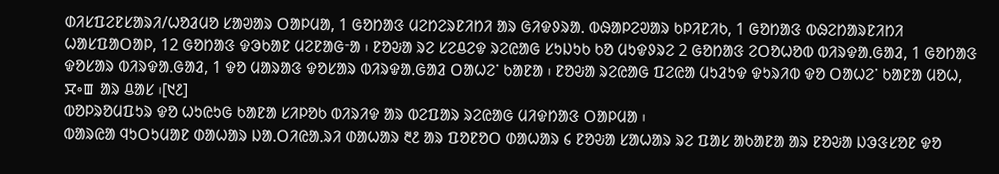ᱰᱤᱥᱯᱮᱱᱥᱟᱨᱤ/ᱦᱚᱲᱢᱚ ᱥᱟᱣᱟᱨ ᱛᱟᱞᱢᱟ, 1 ᱜᱚᱴᱟᱝ ᱢᱮᱴᱮᱨᱱᱤᱴᱤ ᱟᱨ ᱜᱤᱫᱽᱨᱟᱹ ᱵᱷᱟᱞᱮᱣᱟᱨ ᱠᱞᱤᱱᱤᱠ, 1 ᱜᱚᱴᱟᱝ ᱵᱷᱮᱴᱟᱨᱱᱤᱴᱤ ᱦᱟᱥᱯᱟᱛᱟᱞ, 12 ᱜᱚᱴᱟᱝ ᱫᱳᱠᱟᱱ ᱢᱮᱱᱟᱜᱼᱟ ᱾ ᱱᱚᱶᱟ ᱨᱮ ᱥᱮᱪᱮᱫ ᱨᱮᱭᱟᱜ ᱥᱩᱡᱩᱠ ᱠᱚ ᱢᱩᱫᱽᱨᱮ 2 ᱜᱚᱴᱟᱝ ᱮᱛᱚᱦᱚᱵ ᱵᱤᱨᱫᱟᱹᱜᱟᱲ, 1 ᱜᱚᱴᱟᱝ ᱫᱚᱥᱟᱨ ᱵᱤᱨᱫᱟᱹᱜᱟᱲ, 1 ᱫᱚ ᱢᱟᱨᱟᱝ ᱫᱚᱥᱟᱨ ᱵᱤᱨᱫᱟᱹᱜᱟᱲ ᱛᱟᱦᱮᱸ ᱠᱟᱱᱟ ᱾ ᱱᱚᱶᱟ ᱨᱮᱭᱟᱜ ᱯᱮᱭᱟ ᱢᱩᱲᱩᱫ ᱫᱩᱨᱤᱵ ᱫᱚ ᱛᱟᱦᱮᱸ ᱠᱟᱱᱟ ᱢᱚᱦ, ꯆꯦꯡ ᱟᱨ ᱪᱟᱥ ᱾[᱑᱒]
ᱵᱚᱞᱨᱚᱢᱯᱩᱨ ᱫᱚ ᱦᱩᱭᱩᱜ ᱠᱟᱱᱟ ᱥᱤᱞᱚᱠ ᱵᱤᱨᱤᱫ ᱟᱨ ᱵᱮᱯᱟᱨ ᱨᱮᱭᱟᱜ ᱢᱤᱫᱴᱟᱝ ᱛᱟᱞᱢᱟ ᱾
ᱵᱟᱨᱭᱟ ᱧᱩᱛᱩᱢᱟᱱ ᱰᱟᱦᱟᱨ ᱡᱟᱹᱛᱤᱭᱟᱹᱨᱤ ᱰᱟᱦᱟᱨ ᱓᱒ ᱟᱨ ᱯᱚᱱᱚᱛ ᱰᱟᱦᱟᱨ ᱔ ᱱᱚᱶᱟ ᱥᱟᱦᱟᱨ ᱨᱮ ᱯᱟᱥ ᱟᱠᱟᱱᱟ ᱟᱨ ᱱᱚᱶᱟ ᱡᱳᱝᱥᱚᱱ ᱫᱚ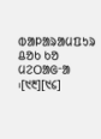ᱵᱟᱞᱟᱨᱟᱢᱯᱩᱨ ᱪᱚᱠ ᱠᱚ ᱢᱮᱛᱟᱜᱼᱟ ᱾[᱑᱓][᱑᱔]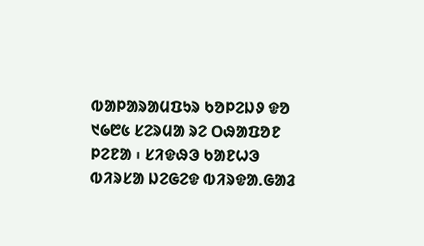ᱵᱟᱞᱟᱨᱟᱢᱯᱩᱨ ᱠᱚᱞᱮᱡᱽ ᱫᱚ ᱑᱙᱘᱕ ᱥᱮᱨᱢᱟ ᱨᱮ ᱛᱷᱟᱯᱚᱱ ᱞᱮᱱᱟ ᱾ ᱥᱤᱫᱷᱳ ᱠᱟᱱᱦᱳ ᱵᱤᱨᱥᱟ ᱡᱮᱜᱮᱫ ᱵᱤᱨᱫᱟᱹᱜᱟᱲ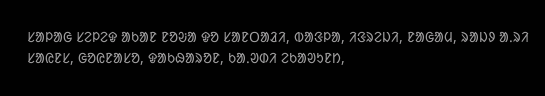ᱥᱟᱞᱟᱜ ᱥᱮᱞᱮᱫ ᱟᱠᱟᱱ ᱱᱚᱶᱟ ᱫᱚ ᱥᱟᱱᱛᱟᱲᱤ, ᱵᱟᱝᱞᱟ, ᱤᱝᱨᱮᱡᱤ, ᱱᱟᱜᱟᱢ, ᱨᱟᱡᱽ ᱟᱹᱨᱤ ᱥᱟᱭᱱᱥ, ᱜᱚᱭᱱᱟᱥᱚ, ᱫᱟᱠᱷᱟᱨᱚᱱ, ᱠᱟᱹᱣᱰᱤ ᱮᱠᱟᱣᱩᱱᱴ,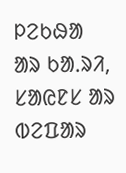ᱞᱮᱠᱷᱟ ᱟᱨ ᱠᱟᱹᱨᱤ, ᱥᱟᱭᱱᱥ ᱟᱨ ᱵᱮᱯᱟᱨ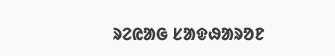ᱨᱮᱭᱟᱜ ᱥᱟᱫᱷᱟᱨᱚᱱ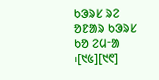ᱠᱳᱨᱥ ᱨᱮ ᱚᱱᱟᱨ ᱠᱳᱨᱥ ᱠᱚ ᱮᱢᱼᱟ ᱾[᱑᱕][᱑᱖]